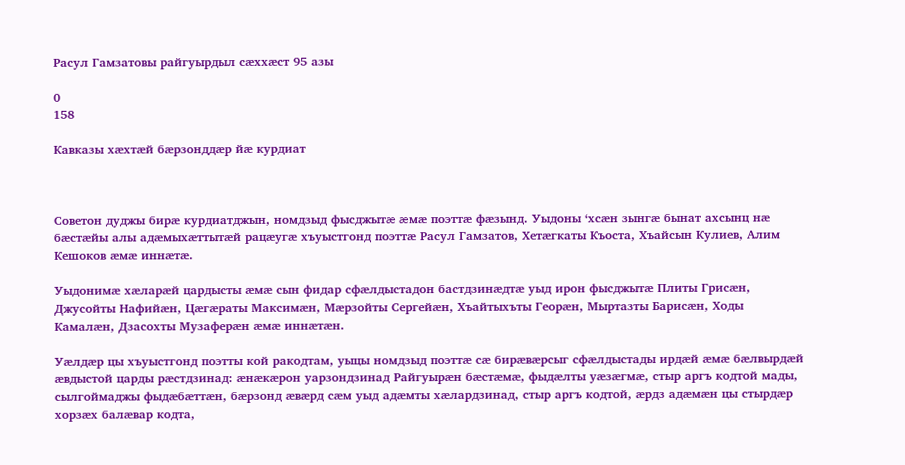Расул Гамзатовы райгуырдыл сæххæст 95 азы

0
158

Кавказы хæхтæй бæрзонддæр йæ курдиат



Советон дуджы бирæ курдиатджын, номдзыд фысджытæ æмæ поэттæ фæзынд. Уыдоны ‘хсæн зынгæ бынат ахсынц нæ бæстæйы алы адæмыхæттытæй рацæугæ хъуыстгонд поэттæ Расул Гамзатов, Хетæгкаты Къоста, Хъайсын Кулиев, Алим Кешоков æмæ иннæтæ.

Уыдонимæ хæларæй цардысты æмæ сын фидар сфæлдыстадон бастдзинæдтæ уыд ирон фысджытæ Плиты Грисæн, Джусойты Нафийæн, Цæгæраты Максимæн, Мæрзойты Сергейæн, Хъайтыхъты Георæн, Мыртазты Барисæн, Ходы Камалæн, Дзасохты Музаферæн æмæ иннæтæн.

Уæлдæр цы хъуыстгонд поэтты кой ракодтам, уыцы номдзыд поэттæ сæ бирæвæрсыг сфæлдыстады ирдæй æмæ бæлвырдæй æвдыстой царды рæстдзинад: æнæкæрон уарзондзинад Райгуырæн бæстæмæ, фыдæлты уæзæгмæ, стыр аргъ кодтой мады, сылгоймаджы фыдæбæттæн, бæрзонд æвæрд сæм уыд адæмты хæлардзинад, стыр аргъ кодтой, æрдз адæмæн цы стырдæр хорзæх балæвар кодта,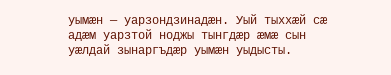уымæн — уарзондзинадæн. Уый тыххæй сæ адæм уарзтой ноджы тынгдæр æмæ сын уæлдай зынаргъдæр уымæн уыдысты.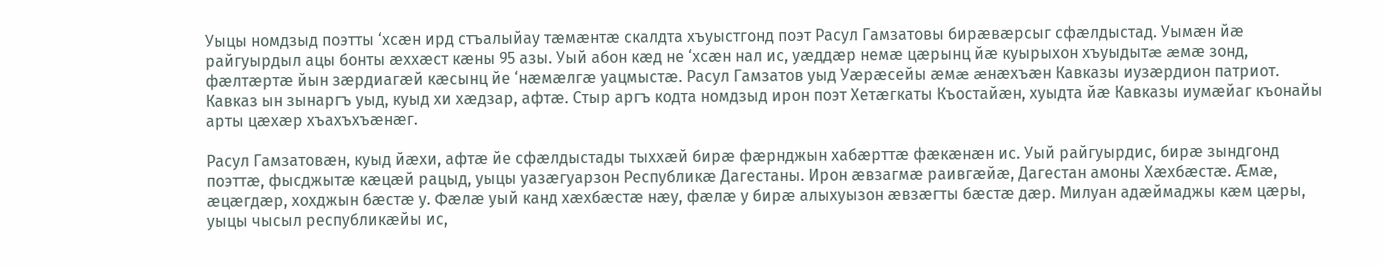Уыцы номдзыд поэтты ‘хсæн ирд стъалыйау тæмæнтæ скалдта хъуыстгонд поэт Расул Гамзатовы бирæвæрсыг сфæлдыстад. Уымæн йæ райгуырдыл ацы бонты æххæст кæны 95 азы. Уый абон кæд не ‘хсæн нал ис, уæддæр немæ цæрынц йæ куырыхон хъуыдытæ æмæ зонд, фæлтæртæ йын зæрдиагæй кæсынц йе ‘нæмæлгæ уацмыстæ. Расул Гамзатов уыд Уæрæсейы æмæ æнæхъæн Кавказы иузæрдион патриот. Кавказ ын зынаргъ уыд, куыд хи хæдзар, афтæ. Стыр аргъ кодта номдзыд ирон поэт Хетæгкаты Къостайæн, хуыдта йæ Кавказы иумæйаг къонайы арты цæхæр хъахъхъæнæг.

Расул Гамзатовæн, куыд йæхи, афтæ йе сфæлдыстады тыххæй бирæ фæрнджын хабæрттæ фæкæнæн ис. Уый райгуырдис, бирæ зындгонд поэттæ, фысджытæ кæцæй рацыд, уыцы уазæгуарзон Республикæ Дагестаны. Ирон æвзагмæ раивгæйæ, Дагестан амоны Хæхбæстæ. Æмæ, æцæгдæр, хохджын бæстæ у. Фæлæ уый канд хæхбæстæ нæу, фæлæ у бирæ алыхуызон æвзæгты бæстæ дæр. Милуан адæймаджы кæм цæры, уыцы чысыл республикæйы ис,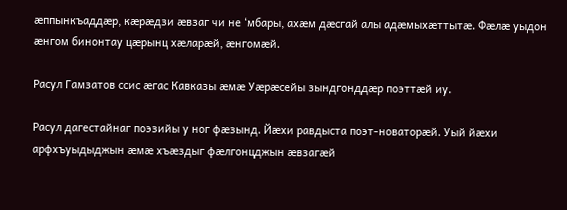æппынкъаддæр, кæрæдзи æвзаг чи не ‘мбары, ахæм дæсгай алы адæмыхæттытæ. Фæлæ уыдон æнгом бинонтау цæрынц хæларæй, æнгомæй.

Расул Гамзатов ссис æгас Кавказы æмæ Уæрæсейы зындгонддæр поэттæй иу.

Расул дагестайнаг поэзийы у ног фæзынд. Йæхи равдыста поэт-новаторæй. Уый йæхи арфхъуыдыджын æмæ хъæздыг фæлгонцджын æвзагæй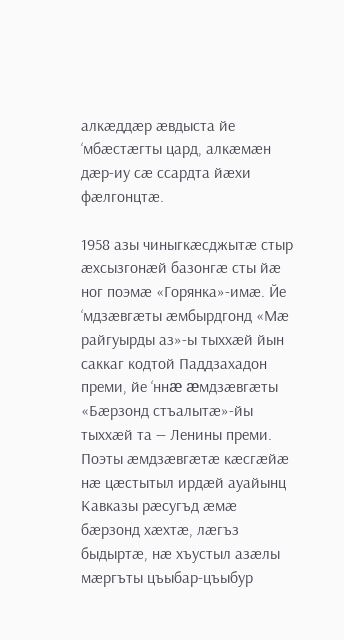алкæддæр æвдыста йе ‘мбæстæгты цард, алкæмæн дæр-иу сæ ссардта йæхи фæлгонцтæ.

1958 азы чиныгкæсджытæ стыр æхсызгонæй базонгæ сты йæ ног поэмæ «Горянка»-имæ. Йе ‘мдзæвгæты æмбырдгонд «Мæ райгуырды аз»-ы тыххæй йын саккаг кодтой Паддзахадон преми, йе ‘ннæ æмдзæвгæты «Бæрзонд стъалытæ»-йы тыххæй та — Ленины преми. Поэты æмдзæвгæтæ кæсгæйæ нæ цæстытыл ирдæй ауайынц Кавказы рæсугъд æмæ бæрзонд хæхтæ, лæгъз быдыртæ, нæ хъустыл азæлы мæргъты цъыбар-цъыбур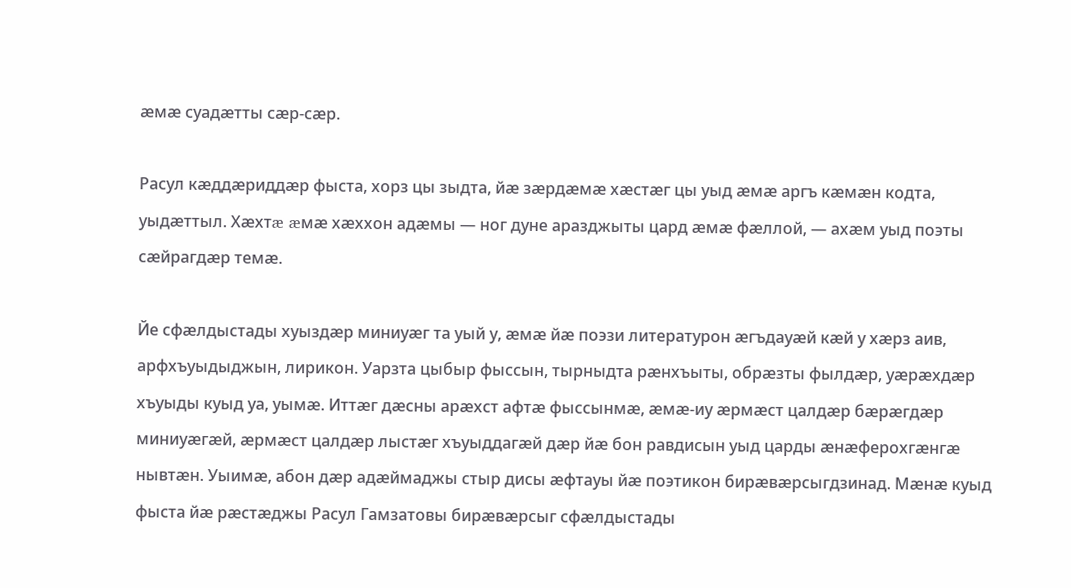æмæ суадæтты сæр-сæр.

Расул кæддæриддæр фыста, хорз цы зыдта, йæ зæрдæмæ хæстæг цы уыд æмæ аргъ кæмæн кодта, уыдæттыл. Хæхтæ æмæ хæххон адæмы — ног дуне аразджыты цард æмæ фæллой, — ахæм уыд поэты сæйрагдæр темæ.

Йе сфæлдыстады хуыздæр миниуæг та уый у, æмæ йæ поэзи литературон æгъдауæй кæй у хæрз аив, арфхъуыдыджын, лирикон. Уарзта цыбыр фыссын, тырныдта рæнхъыты, обрæзты фылдæр, уæрæхдæр хъуыды куыд уа, уымæ. Иттæг дæсны арæхст афтæ фыссынмæ, æмæ-иу æрмæст цалдæр бæрæгдæр миниуæгæй, æрмæст цалдæр лыстæг хъуыддагæй дæр йæ бон равдисын уыд царды æнæферохгæнгæ нывтæн. Уыимæ, абон дæр адæймаджы стыр дисы æфтауы йæ поэтикон бирæвæрсыгдзинад. Мæнæ куыд фыста йæ рæстæджы Расул Гамзатовы бирæвæрсыг сфæлдыстады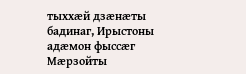тыххæй дзæнæты бадинаг, Ирыстоны адæмон фыссæг Мæрзойты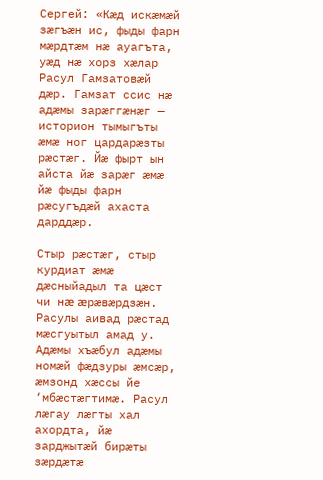Сергей: «Кæд искæмæй зæгъæн ис, фыды фарн мæрдтæм нæ ауагъта, уæд нæ хорз хæлар Расул Гамзатовæй дæр. Гамзат ссис нæ адæмы зарæггæнæг — историон тымыгъты æмæ ног цардарæзты рæстæг. Йæ фырт ын айста йæ зарæг æмæ йæ фыды фарн рæсугъдæй ахаста дарддæр.

Стыр рæстæг, стыр курдиат æмæ дæсныйадыл та цæст чи нæ æрæвæрдзæн. Расулы аивад рæстад мæсгуытыл амад у. Адæмы хъæбул адæмы номæй фæдзуры æмсæр, æмзонд хæссы йе ‘мбæстæгтимæ. Расул лæгау лæгты хал ахордта, йæ зарджытæй бирæты зæрдæтæ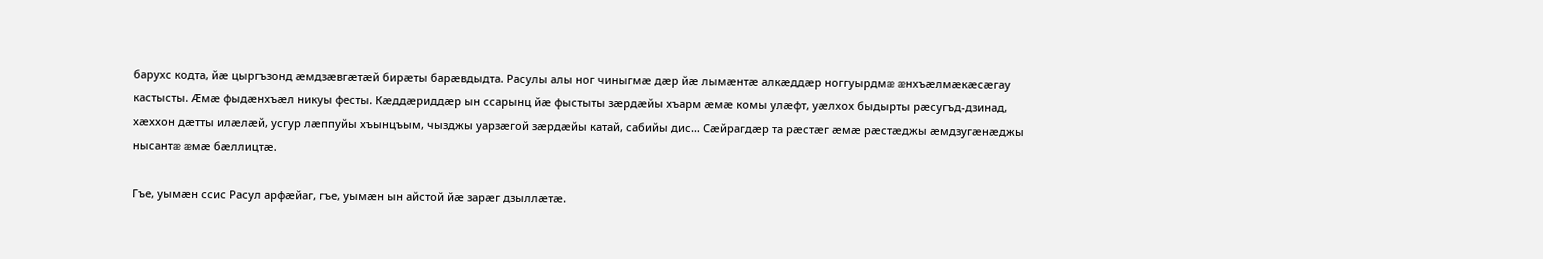барухс кодта, йæ цыргъзонд æмдзæвгæтæй бирæты барæвдыдта. Расулы алы ног чиныгмæ дæр йæ лымæнтæ алкæддæр ноггуырдмæ æнхъæлмæкæсæгау кастысты. Æмæ фыдæнхъæл никуы фесты. Кæддæриддæр ын ссарынц йæ фыстыты зæрдæйы хъарм æмæ комы улæфт, уæлхох быдырты рæсугъд-дзинад, хæххон дæтты илæлæй, усгур лæппуйы хъынцъым, чызджы уарзæгой зæрдæйы катай, сабийы дис… Сæйрагдæр та рæстæг æмæ рæстæджы æмдзугæнæджы нысантæ æмæ бæллицтæ.

Гъе, уымæн ссис Расул арфæйаг, гъе, уымæн ын айстой йæ зарæг дзыллæтæ.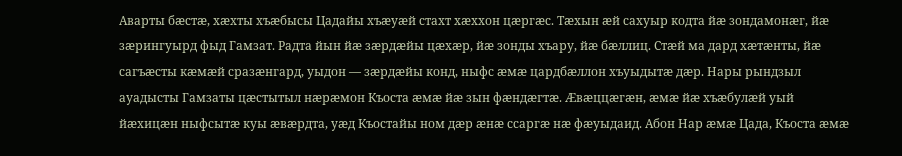Аварты бæстæ, хæхты хъæбысы Цадайы хъæуæй стахт хæххон цæргæс. Тæхын æй сахуыр кодта йæ зондамонæг, йæ зæрингуырд фыд Гамзат. Радта йын йæ зæрдæйы цæхæр, йæ зонды хъару, йæ бæллиц. Стæй ма дард хæтæнты, йæ сагъæсты кæмæй сразæнгард, уыдон — зæрдæйы конд, ныфс æмæ цардбæллон хъуыдытæ дæр. Нары рындзыл ауадысты Гамзаты цæстытыл нæрæмон Къоста æмæ йæ зын фæндæгтæ. Æвæццæгæн, æмæ йæ хъæбулæй уый йæхицæн ныфсытæ куы æвæрдта, уæд Къостайы ном дæр æнæ ссаргæ нæ фæуыдаид. Абон Нар æмæ Цада, Къоста æмæ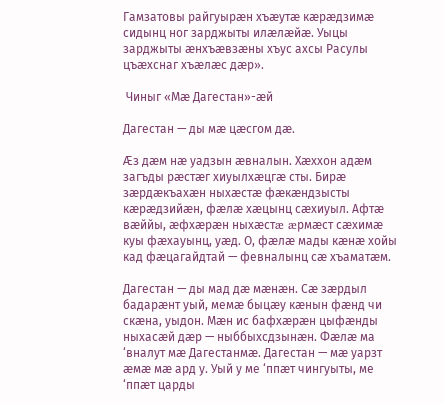Гамзатовы райгуырæн хъæутæ кæрæдзимæ сидынц ног зарджыты илæлæйæ. Уыцы зарджыты æнхъæвзæны хъус ахсы Расулы цъæхснаг хъæлæс дæр».

 Чиныг «Мæ Дагестан»-æй

Дагестан — ды мæ цæсгом дæ.

Æз дæм нæ уадзын æвналын. Хæххон адæм загъды рæстæг хиуылхæцгæ сты. Бирæ зæрдæкъахæн ныхæстæ фæкæндзысты кæрæдзийæн, фæлæ хæцынц сæхиуыл. Афтæ вæййы, æфхæрæн ныхæстæ æрмæст сæхимæ куы фæхауынц, уæд. О, фæлæ мады кæнæ хойы кад фæцагайдтай — февналынц сæ хъаматæм.

Дагестан — ды мад дæ мæнæн. Сæ зæрдыл бадарæнт уый, мемæ быцæу кæнын фæнд чи скæна, уыдон. Мæн ис бафхæрæн цыфæнды ныхасæй дæр — ныббыхсдзынæн. Фæлæ ма ‘вналут мæ Дагестанмæ. Дагестан — мæ уарзт æмæ мæ ард у. Уый у ме ‘ппæт чингуыты, ме ‘ппæт царды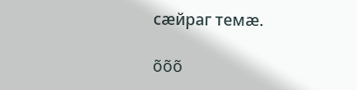сæйраг темæ.

õõõ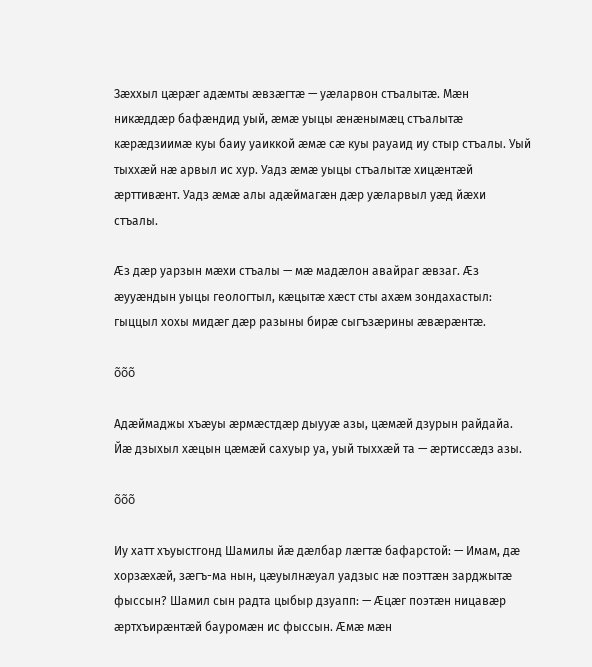Зæххыл цæрæг адæмты æвзæгтæ — уæларвон стъалытæ. Мæн никæддæр бафæндид уый, æмæ уыцы æнæнымæц стъалытæ кæрæдзиимæ куы баиу уаиккой æмæ сæ куы рауаид иу стыр стъалы. Уый тыххæй нæ арвыл ис хур. Уадз æмæ уыцы стъалытæ хицæнтæй æрттивæнт. Уадз æмæ алы адæймагæн дæр уæларвыл уæд йæхи стъалы.

Æз дæр уарзын мæхи стъалы — мæ мадæлон авайраг æвзаг. Æз æууæндын уыцы геологтыл, кæцытæ хæст сты ахæм зондахастыл: гыццыл хохы мидæг дæр разыны бирæ сыгъзæрины æвæрæнтæ.

õõõ

Адæймаджы хъæуы æрмæстдæр дыууæ азы, цæмæй дзурын райдайа. Йæ дзыхыл хæцын цæмæй сахуыр уа, уый тыххæй та — æртиссæдз азы.

õõõ

Иу хатт хъуыстгонд Шамилы йæ дæлбар лæгтæ бафарстой: — Имам, дæ хорзæхæй, зæгъ-ма нын, цæуылнæуал уадзыс нæ поэттæн зарджытæ фыссын? Шамил сын радта цыбыр дзуапп: — Æцæг поэтæн ницавæр æртхъирæнтæй бауромæн ис фыссын. Æмæ мæн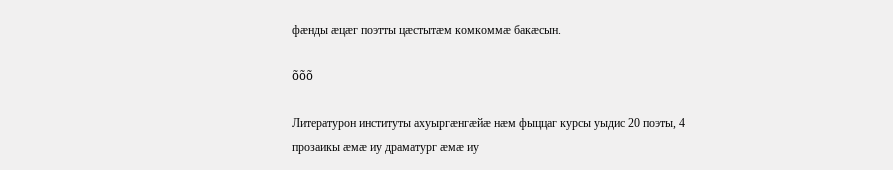фæнды æцæг поэтты цæстытæм комкоммæ бакæсын.

õõõ

Литературон институты ахуыргæнгæйæ нæм фыццаг курсы уыдис 20 поэты, 4 прозаикы æмæ иу драматург æмæ иу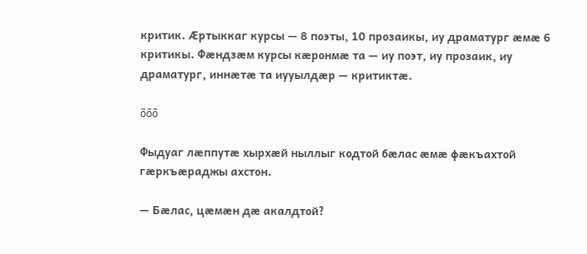критик. Æртыккаг курсы — 8 поэты, 10 прозаикы, иу драматург æмæ 6 критикы. Фæндзæм курсы кæронмæ та — иу поэт, иу прозаик, иу драматург, иннæтæ та иууылдæр — критиктæ.

õõõ

Фыдуаг лæппутæ хырхæй ныллыг кодтой бæлас æмæ фæкъахтой гæркъæраджы ахстон.

— Бæлас, цæмæн дæ акалдтой?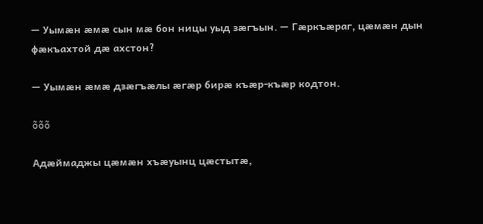— Уымæн æмæ сын мæ бон ницы уыд зæгъын. — Гæркъæраг, цæмæн дын фæкъахтой дæ ахстон?

— Уымæн æмæ дзæгъæлы æгæр бирæ къæр-къæр кодтон.

õõõ

Адæймаджы цæмæн хъæуынц цæстытæ,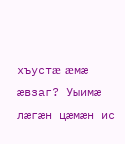хъустæ æмæ æвзаг? Уыимæ лæгæн цæмæн ис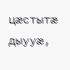цæстытæ дыууæ,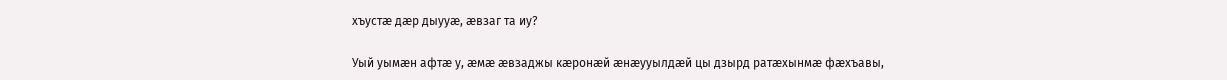хъустæ дæр дыууæ, æвзаг та иу?

Уый уымæн афтæ у, æмæ æвзаджы кæронæй æнæууылдæй цы дзырд ратæхынмæ фæхъавы,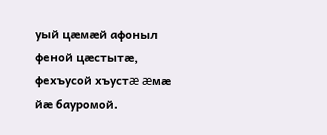уый цæмæй афоныл феной цæстытæ, фехъусой хъустæ æмæ йæ бауромой.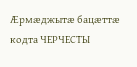Æрмæджытæ бацæттæ кодта ЧЕРЧЕСТЫ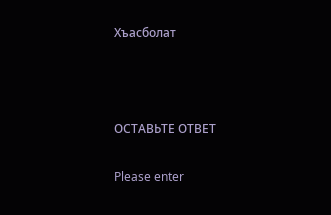Хъасболат



ОСТАВЬТЕ ОТВЕТ

Please enter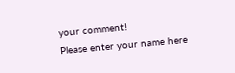your comment!
Please enter your name here